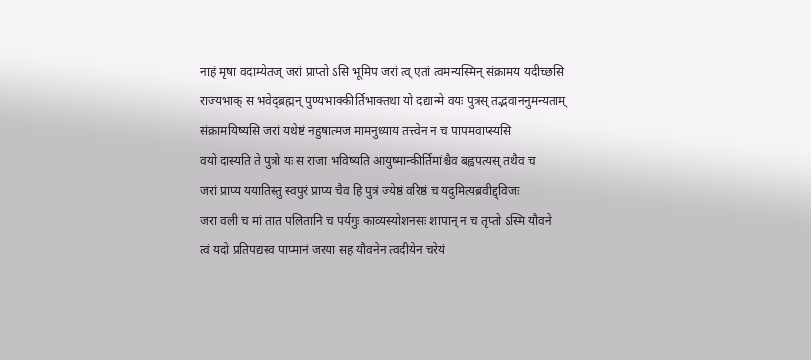नाहं मृषा वदाम्येतज् जरां प्राप्तो ऽसि भूमिप जरां त्व् एतां त्वमन्यस्मिन् संक्रामय यदीच्छसि
राज्यभाक् स भवेद्ब्रह्मन् पुण्यभाक्कीर्तिभाक्तथा यो दद्यान्मे वयः पुत्रस् तद्भवाननुमन्यताम्
संक्रामयिष्यसि जरां यथेष्टं नहुषात्मज मामनुध्याय तत्त्वेन न च पापमवाप्स्यसि
वयो दास्यति ते पुत्रो यः स राजा भविष्यति आयुष्मान्कीर्तिमांश्चैव बह्वपत्यस् तथैव च
जरां प्राप्य ययातिस्तु स्वपुरं प्राप्य चैव हि पुत्रं ज्येष्ठं वरिष्ठं च यदुमित्यब्रवीद्द्विजः
जरा वली च मां तात पलितानि च पर्यगुः काव्यस्योशनसः शापान् न च तृप्तो ऽस्मि यौवने
त्वं यदो प्रतिपद्यस्व पाप्मानं जरया सह यौवनेन त्वदीयेन चरेयं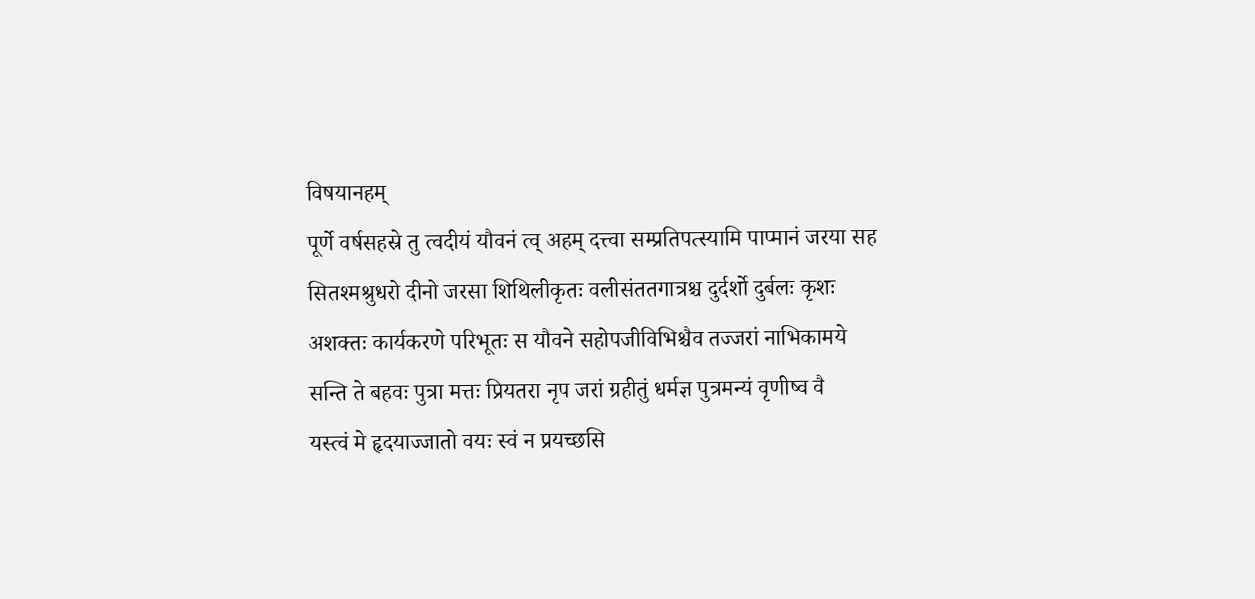विषयानहम्
पूर्णे वर्षसहस्रे तु त्वदीयं यौवनं त्व् अहम् दत्त्वा सम्प्रतिपत्स्यामि पाप्मानं जरया सह
सितश्मश्रुधरो दीनो जरसा शिथिलीकृतः वलीसंततगात्रश्च दुर्दर्शो दुर्बलः कृशः
अशक्तः कार्यकरणे परिभूतः स यौवने सहोपजीविभिश्चैव तज्जरां नाभिकामये
सन्ति ते बहवः पुत्रा मत्तः प्रियतरा नृप जरां ग्रहीतुं धर्मज्ञ पुत्रमन्यं वृणीष्व वै
यस्त्वं मे हृदयाज्जातो वयः स्वं न प्रयच्छसि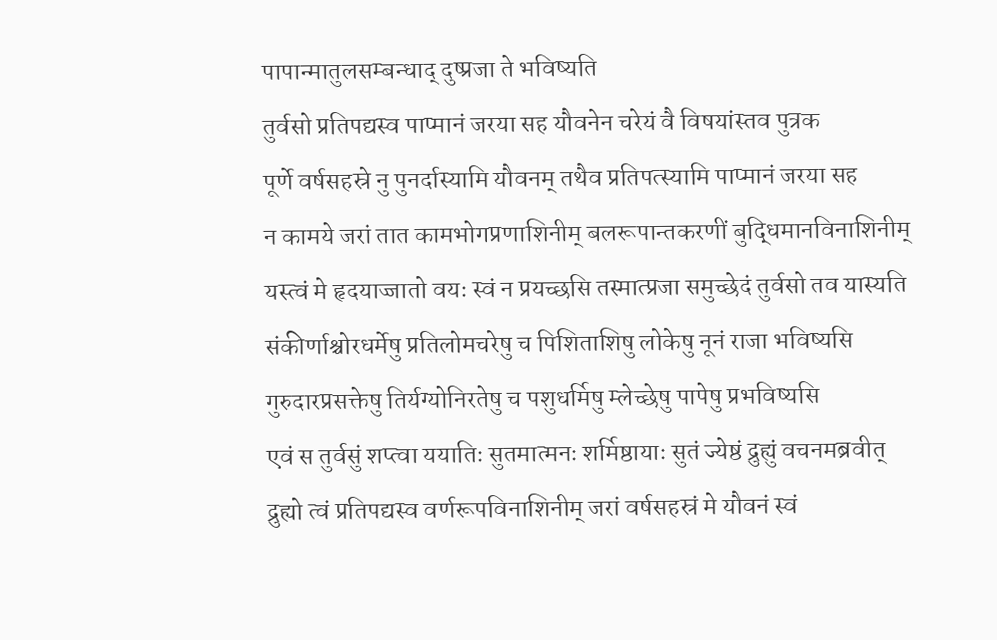पापान्मातुलसम्बन्धाद् दुष्प्रजा ते भविष्यति
तुर्वसो प्रतिपद्यस्व पाप्मानं जरया सह यौवनेन चरेयं वै विषयांस्तव पुत्रक
पूर्णे वर्षसहस्रे नु पुनर्दास्यामि यौवनम् तथैव प्रतिपत्स्यामि पाप्मानं जरया सह
न कामये जरां तात कामभोगप्रणाशिनीम् बलरूपान्तकरणीं बुद्धिमानविनाशिनीम्
यस्त्वं मे हृदयाज्जातो वयः स्वं न प्रयच्छसि तस्मात्प्रजा समुच्छेदं तुर्वसो तव यास्यति
संकीर्णाश्चोरधर्मेषु प्रतिलोमचरेषु च पिशिताशिषु लोकेषु नूनं राजा भविष्यसि
गुरुदारप्रसक्तेषु तिर्यग्योनिरतेषु च पशुधर्मिषु म्लेच्छेषु पापेषु प्रभविष्यसि
एवं स तुर्वसुं शप्त्वा ययातिः सुतमात्मनः शर्मिष्ठायाः सुतं ज्येष्ठं द्रुह्युं वचनमब्रवीत्
द्रुह्यो त्वं प्रतिपद्यस्व वर्णरूपविनाशिनीम् जरां वर्षसहस्रं मे यौवनं स्वं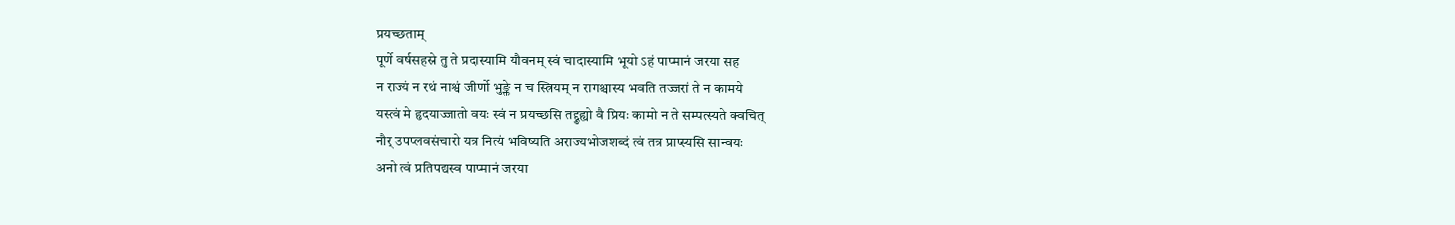प्रयच्छताम्
पूर्णे वर्षसहस्रे तु ते प्रदास्यामि यौवनम् स्वं चादास्यामि भूयो ऽहं पाप्मानं जरया सह
न राज्यं न रथं नाश्वं जीर्णो भुङ्क्ते न च स्त्रियम् न रागश्चास्य भवति तज्जरां ते न कामये
यस्त्वं मे हृदयाज्जातो वयः स्वं न प्रयच्छसि तद्द्रुह्यो वै प्रियः कामो न ते सम्पत्स्यते क्वचित्
नौर् उपप्लवसंचारो यत्र नित्यं भविष्यति अराज्यभोजशब्दं त्वं तत्र प्राप्स्यसि सान्वयः
अनो त्वं प्रतिपद्यस्व पाप्मानं जरया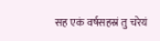सह एकं वर्षसहस्रं तु चरेयं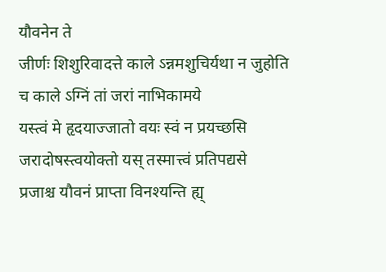यौवनेन ते
जीर्णः शिशुरिवादत्ते काले ऽन्नमशुचिर्यथा न जुहोति च काले ऽग्निं तां जरां नाभिकामये
यस्त्वं मे हृदयाज्जातो वयः स्वं न प्रयच्छसि जरादोषस्त्वयोक्तो यस् तस्मात्त्वं प्रतिपद्यसे
प्रजाश्च यौवनं प्राप्ता विनश्यन्ति ह्य्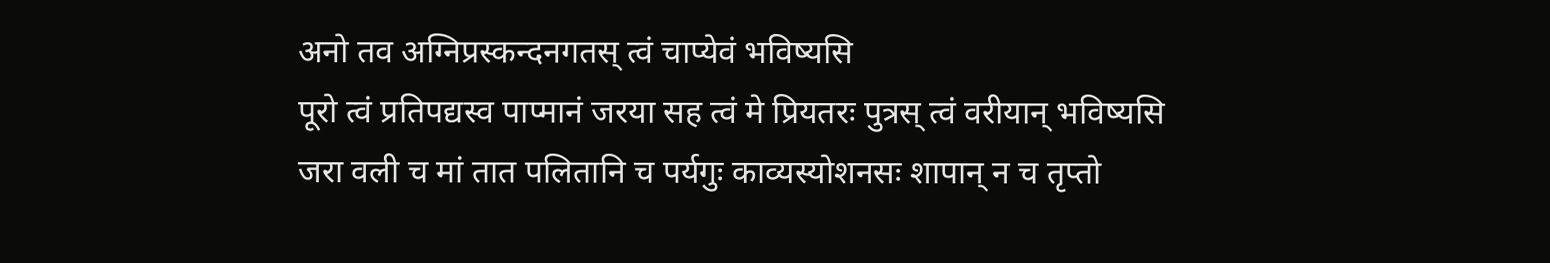अनो तव अग्निप्रस्कन्दनगतस् त्वं चाप्येवं भविष्यसि
पूरो त्वं प्रतिपद्यस्व पाप्मानं जरया सह त्वं मे प्रियतरः पुत्रस् त्वं वरीयान् भविष्यसि
जरा वली च मां तात पलितानि च पर्यगुः काव्यस्योशनसः शापान् न च तृप्तो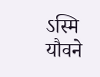ऽस्मि यौवने